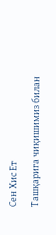Сен Хис Ет
Ташқарига чиқишимиз билан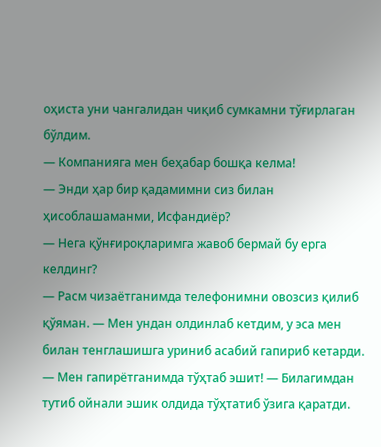оҳиста уни чангалидан чиқиб сумкамни тўғирлаган бўлдим.
— Компанияга мен беҳабар бошқа келма!
— Энди ҳар бир қадамимни сиз билан ҳисоблашаманми, Исфандиёр?
— Нега қўнғироқларимга жавоб бермай бу ерга келдинг?
— Расм чизаётганимда телефонимни овозсиз қилиб қўяман. — Мен ундан олдинлаб кетдим, у эса мен билан тенглашишга уриниб асабий гапириб кетарди.
— Мен гапирётганимда тўҳтаб эшит! — Билагимдан тутиб ойнали эшик олдида тўҳтатиб ўзига қаратди.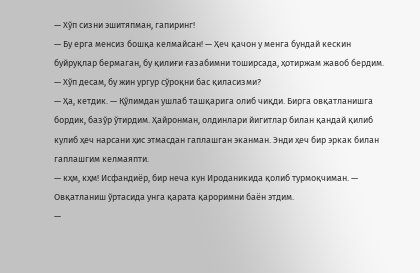— Хўп сизни эшитяпман, гапиринг!
— Бу ерга менсиз бошқа келмайсан! — Ҳеч қачон у менга бундай кескин буйруқлар бермаган, бу қилиғи ғазабимни тоширсада, ҳотиржам жавоб бердим.
— Хўп десам, бу жин ургур сўроқни бас қиласизми?
— Ҳа, кетдик. — Қўлимдан ушлаб ташқарига олиб чиқди. Бирга овқатланишга бордик, базўр ўтирдим. Ҳайронман, олдинлари йигитлар билан қандай қилиб кулиб ҳеч нарсани ҳис этмасдан гаплашган эканман. Энди ҳеч бир эркак билан гаплашгим келмаяпти.
— кҳм, кҳм! Исфандиёр, бир неча кун Ироданикида қолиб турмоқчиман. — Овқатланиш ўртасида унга қарата қароримни баён этдим.
—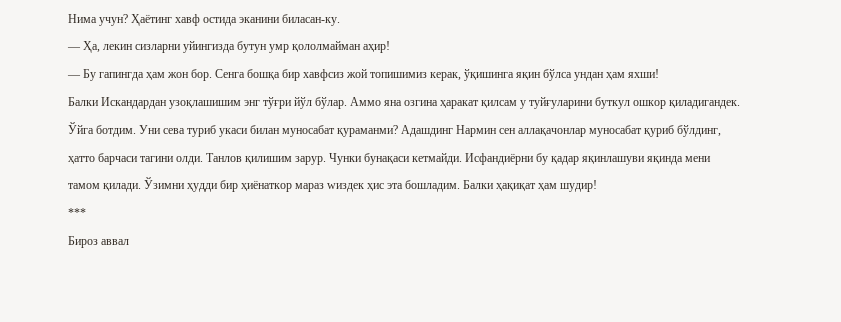Нима учун? Ҳаётинг хавф остида эканини биласан-ку.
— Ҳа, лекин сизларни уйингизда бутун умр қололмайман аҳир!
— Бу гапингда ҳам жон бор. Сенга бошқа бир хавфсиз жой топишимиз керак, ўқишинга яқин бўлса ундан ҳам яхши!
Балки Искандардан узоқлашишим энг тўғри йўл бўлар. Аммо яна озгина ҳаракат қилсам у туйғуларини буткул ошкор қиладигандек. Ўйга ботдим. Уни сева туриб укаси билан муносабат қураманми? Адашдинг Нармин сен аллақачонлар муносабат қуриб бўлдинг, ҳатто барчаси тагини олди. Танлов қилишим зарур. Чунки бунақаси кетмайди. Исфандиёрни бу қадар яқинлашуви яқинда мени тамом қилади. Ўзимни ҳудди бир ҳиёнаткор мараз wиздек ҳис эта бошладим. Балки ҳақиқат ҳам шудир!
***
Бироз аввал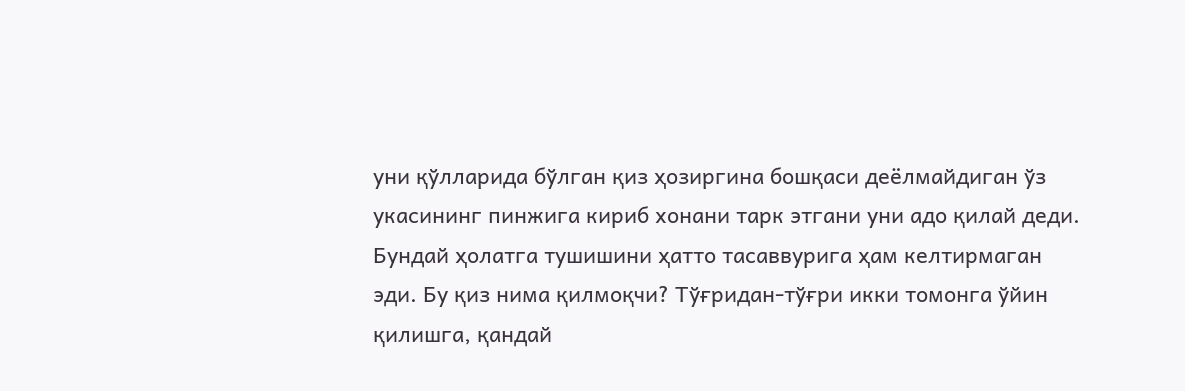уни қўлларида бўлган қиз ҳозиргина бошқаси деёлмайдиган ўз укасининг пинжига кириб хонани тарк этгани уни адо қилай деди. Бундай ҳолатга тушишини ҳатто тасаввурига ҳам келтирмаган эди. Бу қиз нима қилмоқчи? Тўғридан-тўғри икки томонга ўйин қилишга, қандай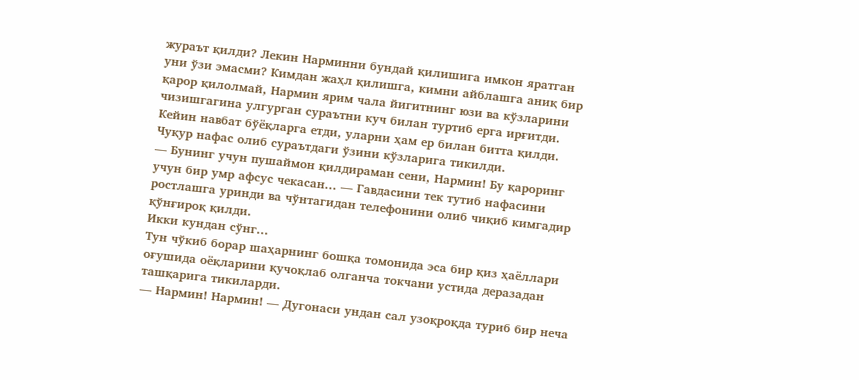жураът қилди? Лекин Нарминни бундай қилишига имкон яратган уни ўзи эмасми? Кимдан жаҳл қилишга, кимни айблашга аниқ бир қарор қилолмай, Нармин ярим чала йигитнинг юзи ва кўзларини чизишгагина улгурган сураътни куч билан туртиб ерга ирғитди. Кейин навбат бўёқларга етди, уларни ҳам ер билан битта қилди. Чуқур нафас олиб сураътдаги ўзини кўзларига тикилди.
— Бунинг учун пушаймон қилдираман сени, Нармин! Бу қароринг учун бир умр афсус чекасан... — Гавдасини тек тутиб нафасини ростлашга уринди ва чўнтагидан телефонини олиб чиқиб кимгадир қўнғироқ қилди.
Икки кундан сўнг...
Тун чўкиб борар шаҳарнинг бошқа томонида эса бир қиз ҳаёллари оғушида оёқларини қучоқлаб олганча токчани устида деразадан ташқарига тикиларди.
— Нармин! Нармин! — Дугонаси ундан сал узоқроқда туриб бир неча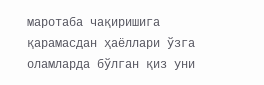маротаба чақиришига қарамасдан ҳаёллари ўзга оламларда бўлган қиз уни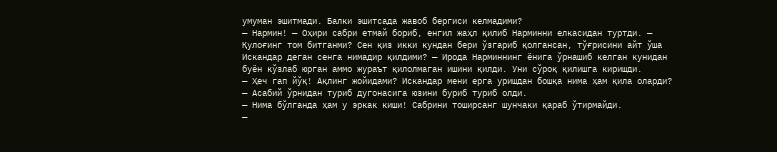умуман эшитмади. Балки эшитсада жавоб бергиси келмадими?
— Нармин! — Оҳири сабри етмай бориб, енгил жаҳл қилиб Нарминни елкасидан туртди. — Қулоғинг том битганми? Сен қиз икки кундан бери ўзгариб қолгансан, тўғрисини айт ўша Искандар деган сенга нимадир қилдими? — Ирода Нарминнинг ёнига ўрнашиб келган кунидан буён кўзлаб юрган аммо жураът қилолмаган ишини қилди. Уни сўроқ қилишга киришди.
— Ҳеч гап йўқ! Ақлинг жойидами? Искандар мени ерга уришдан бошқа нима ҳам қила оларди? — Асабий ўрнидан туриб дугонасига юзини буриб туриб олди.
— Нима бўлганда ҳам у эркак киши! Сабрини тоширсанг шунчаки қараб ўтирмайди.
—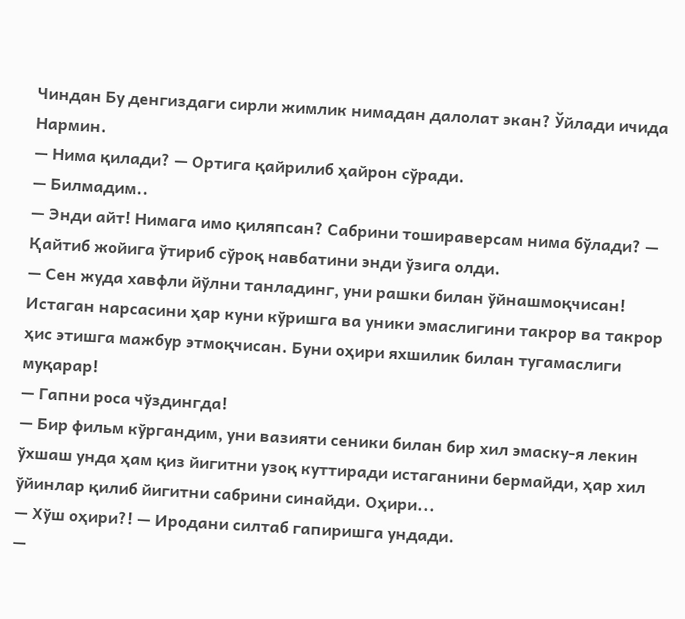Чиндан Бу денгиздаги сирли жимлик нимадан далолат экан? Ўйлади ичида Нармин.
— Нима қилади? — Ортига қайрилиб ҳайрон сўради.
— Билмадим..
— Энди айт! Нимага имо қиляпсан? Сабрини тошираверсам нима бўлади? — Қайтиб жойига ўтириб сўроқ навбатини энди ўзига олди.
— Сен жуда хавфли йўлни танладинг, уни рашки билан ўйнашмоқчисан! Истаган нарсасини ҳар куни кўришга ва уники эмаслигини такрор ва такрор ҳис этишга мажбур этмоқчисан. Буни оҳири яхшилик билан тугамаслиги муқарар!
— Гапни роса чўздингда!
— Бир фильм кўргандим, уни вазияти сеники билан бир хил эмаску-я лекин ўхшаш унда ҳам қиз йигитни узоқ куттиради истаганини бермайди, ҳар хил ўйинлар қилиб йигитни сабрини синайди. Оҳири...
— Хўш оҳири?! — Иродани силтаб гапиришга ундади.
—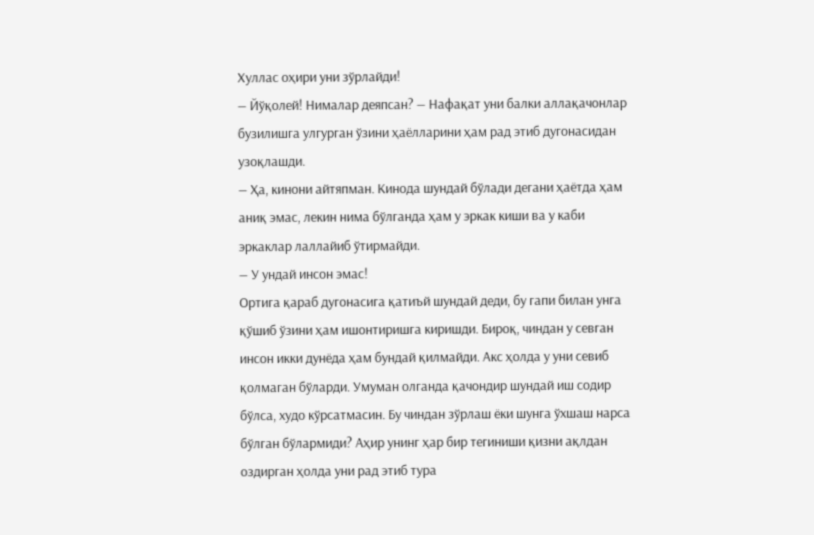Хуллас оҳири уни зўрлайди!
— Йўқолей! Нималар деяпсан? — Нафақат уни балки аллақачонлар бузилишга улгурган ўзини ҳаёлларини ҳам рад этиб дугонасидан узоқлашди.
— Ҳа, кинони айтяпман. Кинода шундай бўлади дегани ҳаётда ҳам аниқ эмас, лекин нима бўлганда ҳам у эркак киши ва у каби эркаклар лаллайиб ўтирмайди.
— У ундай инсон эмас!
Ортига қараб дугонасига қатиъй шундай деди, бу гапи билан унга қўшиб ўзини ҳам ишонтиришга киришди. Бироқ, чиндан у севган инсон икки дунёда ҳам бундай қилмайди. Акс ҳолда у уни севиб қолмаган бўларди. Умуман олганда қачондир шундай иш содир бўлса, худо кўрсатмасин. Бу чиндан зўрлаш ёки шунга ўхшаш нарса бўлган бўлармиди? Аҳир унинг ҳар бир тегиниши қизни ақлдан оздирган ҳолда уни рад этиб тура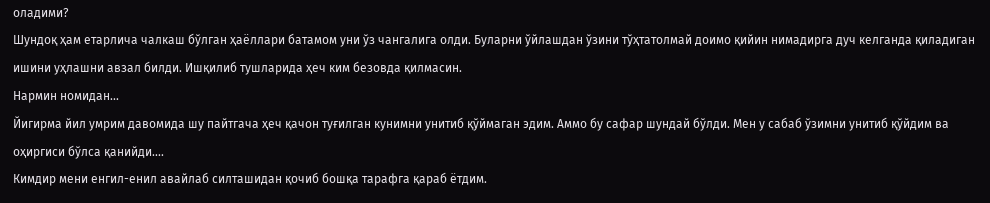оладими?
Шундоқ ҳам етарлича чалкаш бўлган ҳаёллари батамом уни ўз чангалига олди. Буларни ўйлашдан ўзини тўҳтатолмай доимо қийин нимадирга дуч келганда қиладиган ишини уҳлашни авзал билди. Ишқилиб тушларида ҳеч ким безовда қилмасин.
Нармин номидан...
Йигирма йил умрим давомида шу пайтгача ҳеч қачон туғилган кунимни унитиб қўймаган эдим. Аммо бу сафар шундай бўлди. Мен у сабаб ўзимни унитиб қўйдим ва оҳиргиси бўлса қанийди....
Кимдир мени енгил-енил авайлаб силташидан қочиб бошқа тарафга қараб ётдим.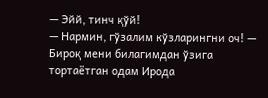— Эйй, тинч қўй!
— Нармин, гўзалим кўзларингни оч! — Бироқ мени билагимдан ўзига тортаётган одам Ирода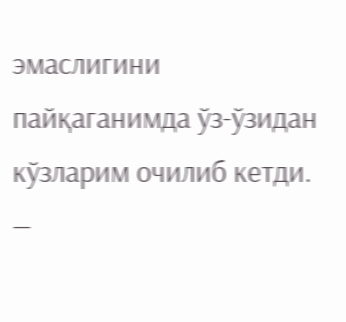эмаслигини пайқаганимда ўз-ўзидан кўзларим очилиб кетди.
—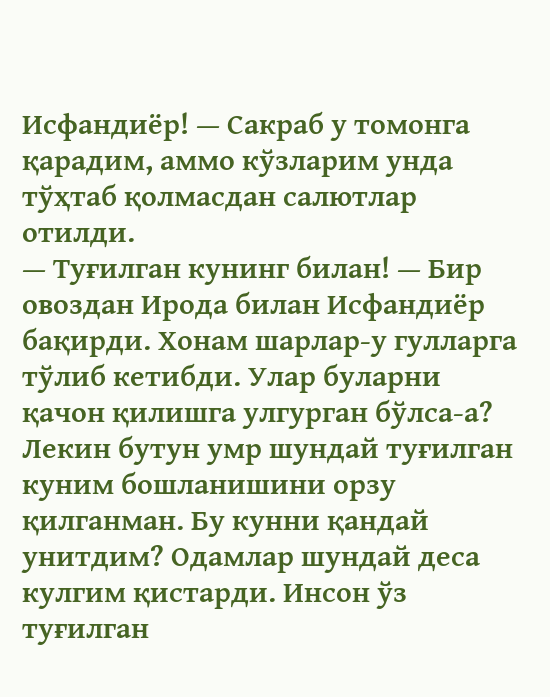Исфандиёр! — Сакраб у томонга қарадим, аммо кўзларим унда тўҳтаб қолмасдан салютлар отилди.
— Туғилган кунинг билан! — Бир овоздан Ирода билан Исфандиёр бақирди. Хонам шарлар-у гулларга тўлиб кетибди. Улар буларни қачон қилишга улгурган бўлса-а? Лекин бутун умр шундай туғилган куним бошланишини орзу қилганман. Бу кунни қандай унитдим? Одамлар шундай деса кулгим қистарди. Инсон ўз туғилган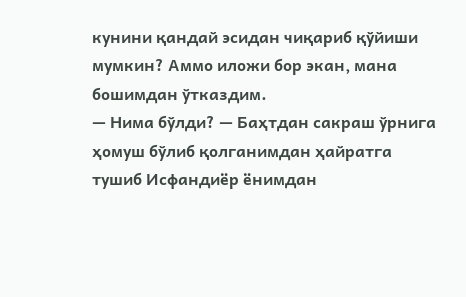кунини қандай эсидан чиқариб қўйиши мумкин? Аммо иложи бор экан, мана бошимдан ўтказдим.
— Нима бўлди? — Баҳтдан сакраш ўрнига ҳомуш бўлиб қолганимдан ҳайратга тушиб Исфандиёр ёнимдан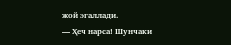жой эгаллади.
— Ҳеч нарса! Шунчаки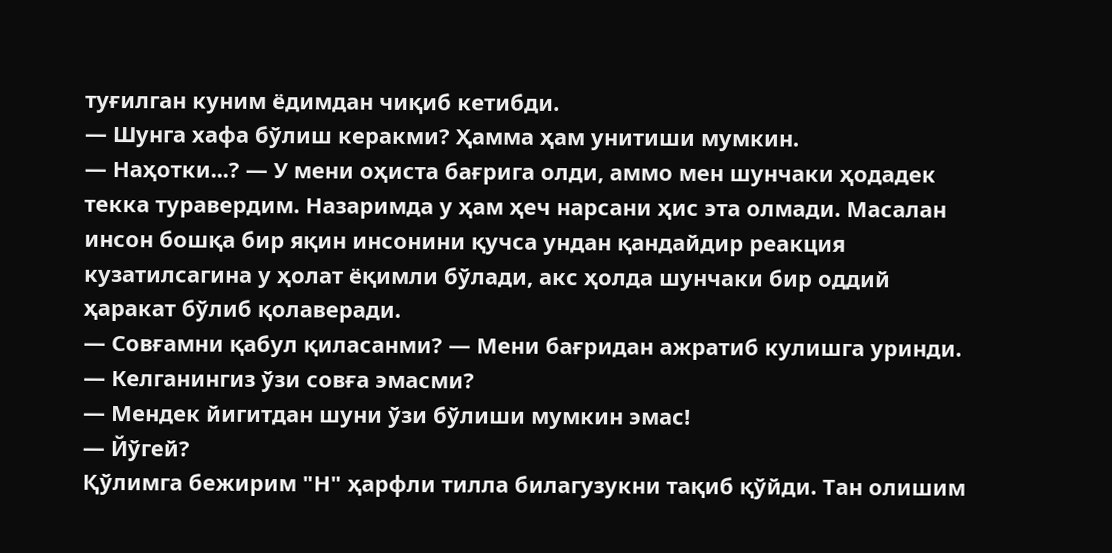туғилган куним ёдимдан чиқиб кетибди.
— Шунга хафа бўлиш керакми? Ҳамма ҳам унитиши мумкин.
— Наҳотки...? — У мени оҳиста бағрига олди, аммо мен шунчаки ҳодадек текка туравердим. Назаримда у ҳам ҳеч нарсани ҳис эта олмади. Масалан инсон бошқа бир яқин инсонини қучса ундан қандайдир реакция кузатилсагина у ҳолат ёқимли бўлади, акс ҳолда шунчаки бир оддий ҳаракат бўлиб қолаверади.
— Совғамни қабул қиласанми? — Мени бағридан ажратиб кулишга уринди.
— Келганингиз ўзи совға эмасми?
— Мендек йигитдан шуни ўзи бўлиши мумкин эмас!
— Йўгей?
Қўлимга бежирим "Н" ҳарфли тилла билагузукни тақиб қўйди. Тан олишим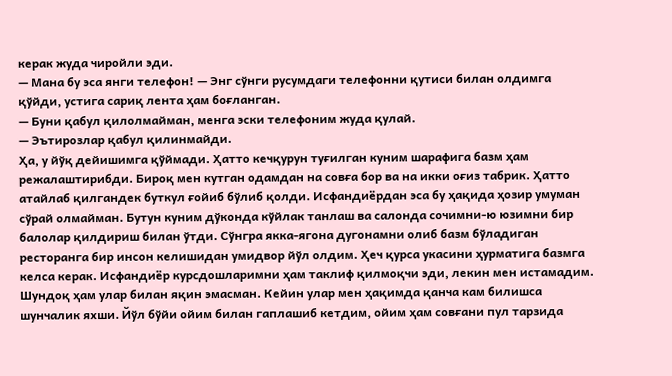керак жуда чиройли эди.
— Мана бу эса янги телефон! — Энг сўнги русумдаги телефонни қутиси билан олдимга қўйди, устига сариқ лента ҳам боғланган.
— Буни қабул қилолмайман, менга эски телефоним жуда қулай.
— Эътирозлар қабул қилинмайди.
Ҳа, у йўқ дейишимга қўймади. Ҳатто кечқурун туғилган куним шарафига базм ҳам режалаштирибди. Бироқ мен кутган одамдан на совға бор ва на икки оғиз табрик. Ҳатто атайлаб қилгандек буткул ғойиб бўлиб қолди. Исфандиёрдан эса бу ҳақида ҳозир умуман сўрай олмайман. Бутун куним дўконда кўйлак танлаш ва салонда сочимни-ю юзимни бир балолар қилдириш билан ўтди. Сўнгра якка-ягона дугонамни олиб базм бўладиган ресторанга бир инсон келишидан умидвор йўл олдим. Ҳеч қурса укасини ҳурматига базмга келса керак. Исфандиёр курсдошларимни ҳам таклиф қилмоқчи эди, лекин мен истамадим. Шундоқ ҳам улар билан яқин эмасман. Кейин улар мен ҳақимда қанча кам билишса шунчалик яхши. Йўл бўйи ойим билан гаплашиб кетдим, ойим ҳам совғани пул тарзида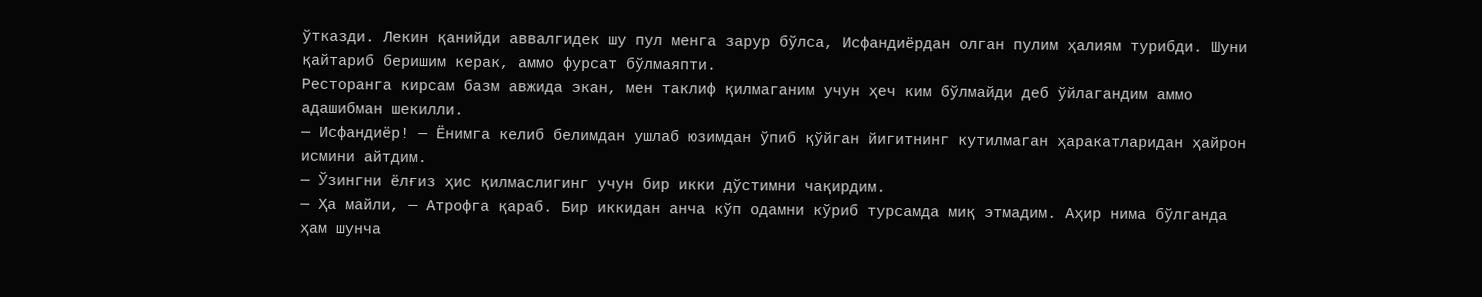ўтказди. Лекин қанийди аввалгидек шу пул менга зарур бўлса, Исфандиёрдан олган пулим ҳалиям турибди. Шуни қайтариб беришим керак, аммо фурсат бўлмаяпти.
Ресторанга кирсам базм авжида экан, мен таклиф қилмаганим учун ҳеч ким бўлмайди деб ўйлагандим аммо адашибман шекилли.
— Исфандиёр! — Ёнимга келиб белимдан ушлаб юзимдан ўпиб қўйган йигитнинг кутилмаган ҳаракатларидан ҳайрон исмини айтдим.
— Ўзингни ёлғиз ҳис қилмаслигинг учун бир икки дўстимни чақирдим.
— Ҳа майли, — Атрофга қараб. Бир иккидан анча кўп одамни кўриб турсамда миқ этмадим. Аҳир нима бўлганда ҳам шунча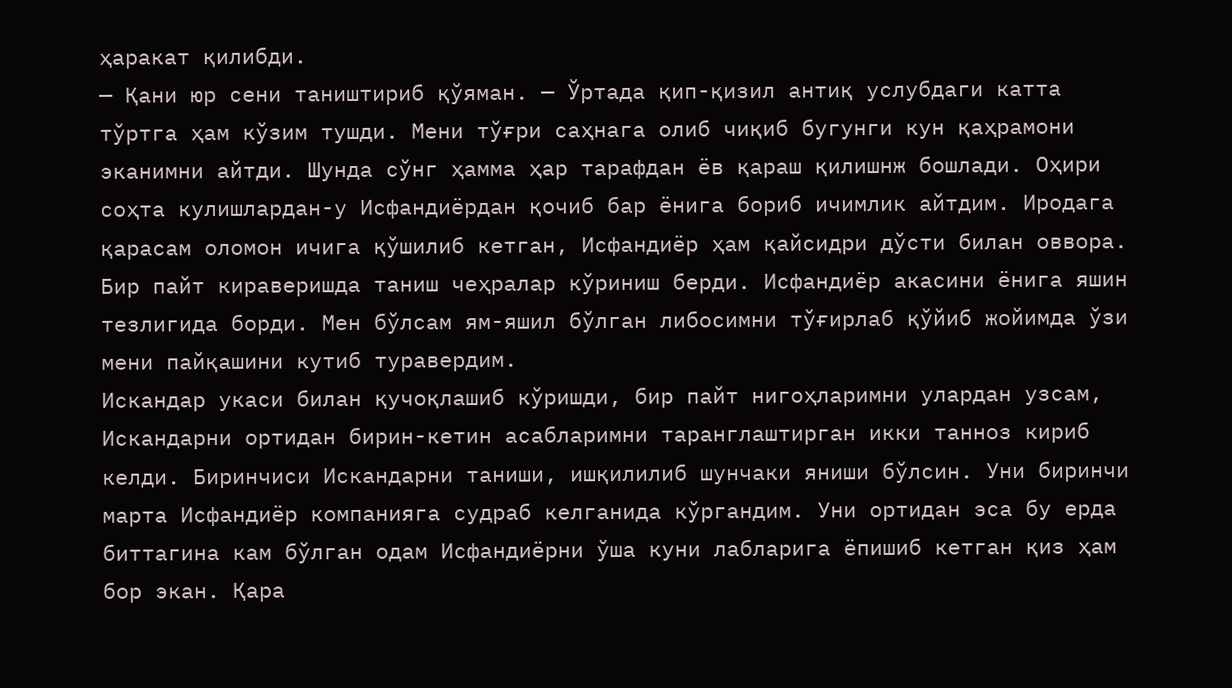ҳаракат қилибди.
— Қани юр сени таништириб қўяман. — Ўртада қип-қизил антиқ услубдаги катта тўртга ҳам кўзим тушди. Мени тўғри саҳнага олиб чиқиб бугунги кун қаҳрамони эканимни айтди. Шунда сўнг ҳамма ҳар тарафдан ёв қараш қилишнж бошлади. Оҳири соҳта кулишлардан-у Исфандиёрдан қочиб бар ёнига бориб ичимлик айтдим. Иродага қарасам оломон ичига қўшилиб кетган, Исфандиёр ҳам қайсидри дўсти билан оввора. Бир пайт кираверишда таниш чеҳралар кўриниш берди. Исфандиёр акасини ёнига яшин тезлигида борди. Мен бўлсам ям-яшил бўлган либосимни тўғирлаб қўйиб жойимда ўзи мени пайқашини кутиб туравердим.
Искандар укаси билан қучоқлашиб кўришди, бир пайт нигоҳларимни улардан узсам, Искандарни ортидан бирин-кетин асабларимни таранглаштирган икки танноз кириб келди. Биринчиси Искандарни таниши, ишқилилиб шунчаки яниши бўлсин. Уни биринчи марта Исфандиёр компанияга судраб келганида кўргандим. Уни ортидан эса бу ерда биттагина кам бўлган одам Исфандиёрни ўша куни лабларига ёпишиб кетган қиз ҳам бор экан. Қара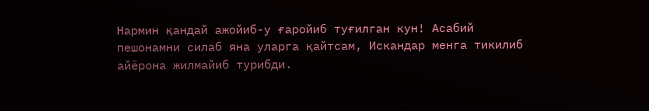Нармин қандай ажойиб-у ғаройиб туғилган кун! Асабий пешонамни силаб яна уларга қайтсам, Искандар менга тикилиб айёрона жилмайиб турибди.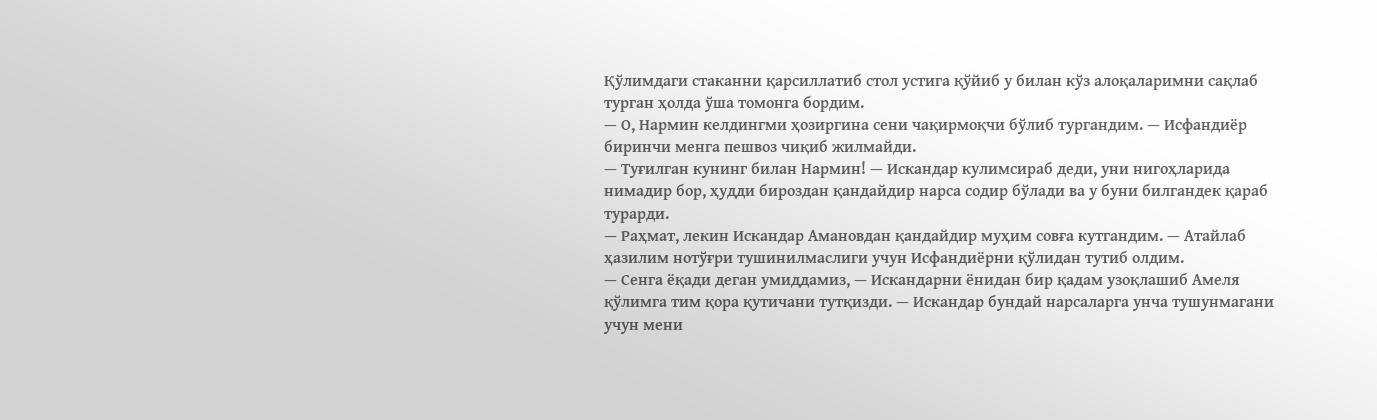Қўлимдаги стаканни қарсиллатиб стол устига қўйиб у билан кўз алоқаларимни сақлаб турган ҳолда ўша томонга бордим.
— О, Нармин келдингми ҳозиргина сени чақирмоқчи бўлиб тургандим. — Исфандиёр биринчи менга пешвоз чиқиб жилмайди.
— Туғилган кунинг билан Нармин! — Искандар кулимсираб деди, уни нигоҳларида нимадир бор, ҳудди бироздан қандайдир нарса содир бўлади ва у буни билгандек қараб турарди.
— Раҳмат, лекин Искандар Амановдан қандайдир муҳим совға кутгандим. — Атайлаб ҳазилим нотўғри тушинилмаслиги учун Исфандиёрни қўлидан тутиб олдим.
— Сенга ёқади деган умиддамиз, — Искандарни ёнидан бир қадам узоқлашиб Амеля қўлимга тим қора қутичани тутқизди. — Искандар бундай нарсаларга унча тушунмагани учун мени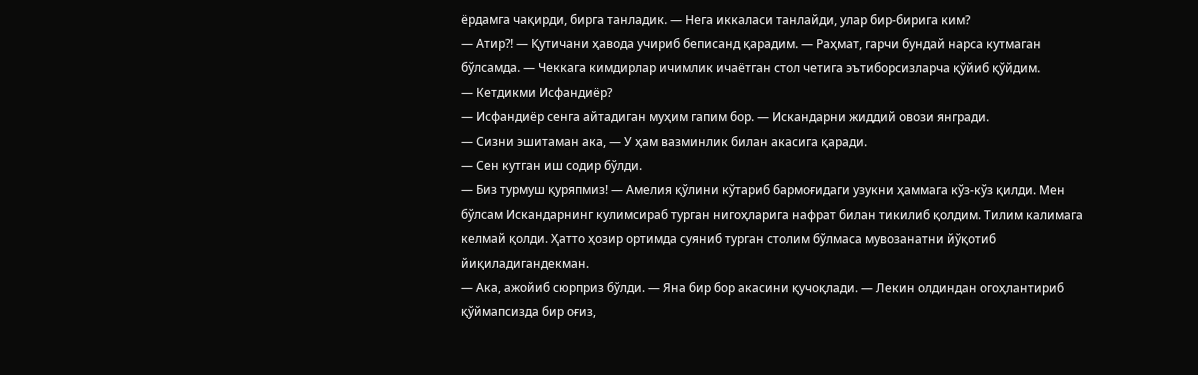ёрдамга чақирди, бирга танладик. — Нега иккаласи танлайди, улар бир-бирига ким?
— Атир?! — Қутичани ҳавода учириб беписанд қарадим. — Раҳмат, гарчи бундай нарса кутмаган бўлсамда. — Чеккага кимдирлар ичимлик ичаётган стол четига эътиборсизларча қўйиб қўйдим.
— Кетдикми Исфандиёр?
— Исфандиёр сенга айтадиган муҳим гапим бор. — Искандарни жиддий овози янгради.
— Сизни эшитаман ака, — У ҳам вазминлик билан акасига қаради.
— Сен кутган иш содир бўлди.
— Биз турмуш қуряпмиз! — Амелия қўлини кўтариб бармоғидаги узукни ҳаммага кўз-кўз қилди. Мен бўлсам Искандарнинг кулимсираб турган нигоҳларига нафрат билан тикилиб қолдим. Тилим калимага келмай қолди. Ҳатто ҳозир ортимда суяниб турган столим бўлмаса мувозанатни йўқотиб йиқиладигандекман.
— Ака, ажойиб сюрприз бўлди. — Яна бир бор акасини қучоқлади. — Лекин олдиндан огоҳлантириб қўймапсизда бир оғиз,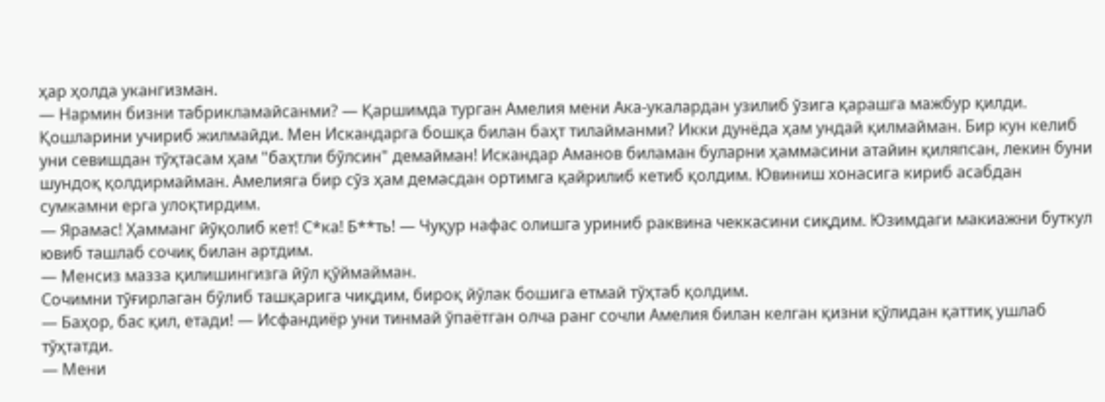ҳар ҳолда укангизман.
— Нармин бизни табрикламайсанми? — Қаршимда турган Амелия мени Ака-укалардан узилиб ўзига қарашга мажбур қилди. Қошларини учириб жилмайди. Мен Искандарга бошқа билан баҳт тилайманми? Икки дунёда ҳам ундай қилмайман. Бир кун келиб уни севишдан тўҳтасам ҳам "баҳтли бўлсин" демайман! Искандар Аманов биламан буларни ҳаммасини атайин қиляпсан, лекин буни шундоқ қолдирмайман. Амелияга бир сўз ҳам демасдан ортимга қайрилиб кетиб қолдим. Ювиниш хонасига кириб асабдан сумкамни ерга улоқтирдим.
— Ярамас! Ҳамманг йўқолиб кет! С*ка! Б**ть! — Чуқур нафас олишга уриниб раквина чеккасини сиқдим. Юзимдаги макиажни буткул ювиб ташлаб сочиқ билан артдим.
— Менсиз мазза қилишингизга йўл қўймайман.
Сочимни тўғирлаган бўлиб ташқарига чиқдим, бироқ йўлак бошига етмай тўҳтаб қолдим.
— Баҳор, бас қил, етади! — Исфандиёр уни тинмай ўпаётган олча ранг сочли Амелия билан келган қизни қўлидан қаттиқ ушлаб тўҳтатди.
— Мени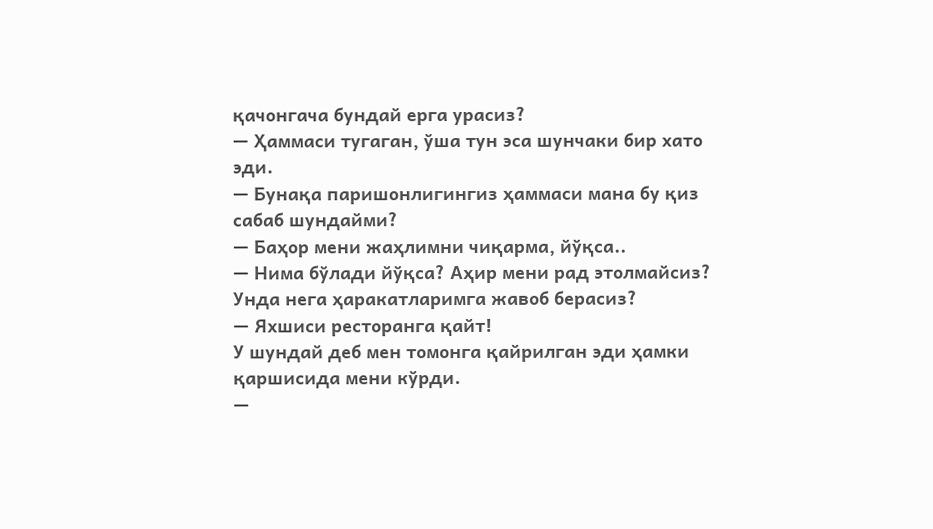қачонгача бундай ерга урасиз?
— Ҳаммаси тугаган, ўша тун эса шунчаки бир хато эди.
— Бунақа паришонлигингиз ҳаммаси мана бу қиз сабаб шундайми?
— Баҳор мени жаҳлимни чиқарма, йўқса..
— Нима бўлади йўқса? Аҳир мени рад этолмайсиз? Унда нега ҳаракатларимга жавоб берасиз?
— Яхшиси ресторанга қайт!
У шундай деб мен томонга қайрилган эди ҳамки қаршисида мени кўрди.
—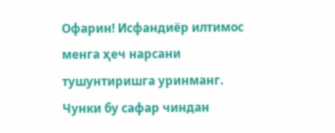Офарин! Исфандиёр илтимос менга ҳеч нарсани тушунтиришга уринманг. Чунки бу сафар чиндан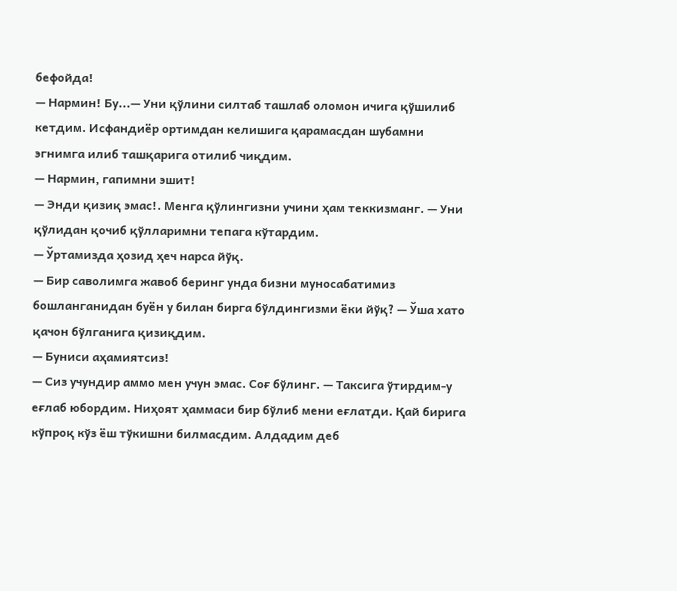бефойда!
— Нармин! Бу...— Уни қўлини силтаб ташлаб оломон ичига қўшилиб кетдим. Исфандиёр ортимдан келишига қарамасдан шубамни эгнимга илиб ташқарига отилиб чиқдим.
— Нармин, гапимни эшит!
— Энди қизиқ эмас!. Менга қўлингизни учини ҳам теккизманг. — Уни қўлидан қочиб қўлларимни тепага кўтардим.
— Ўртамизда ҳозид ҳеч нарса йўқ.
— Бир саволимга жавоб беринг унда бизни муносабатимиз бошланганидан буён у билан бирга бўлдингизми ёки йўқ? — Ўша хато қачон бўлганига қизиқдим.
— Буниси аҳамиятсиз!
— Сиз учундир аммо мен учун эмас. Соғ бўлинг. — Таксига ўтирдим-у еғлаб юбордим. Ниҳоят ҳаммаси бир бўлиб мени еғлатди. Қай бирига кўпроқ кўз ёш тўкишни билмасдим. Алдадим деб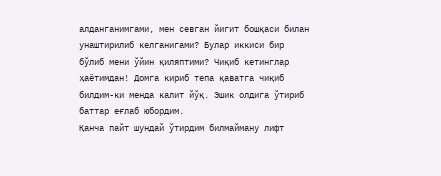алданганимгами, мен севган йигит бошқаси билан унаштирилиб келганигами? Булар иккиси бир бўлиб мени ўйин қиляптими? Чиқиб кетинглар ҳаётимдан! Домга кириб тепа қаватга чиқиб билдим-ки менда калит йўқ. Эшик олдига ўтириб баттар еғлаб юбордим.
Қанча пайт шундай ўтирдим билмайману лифт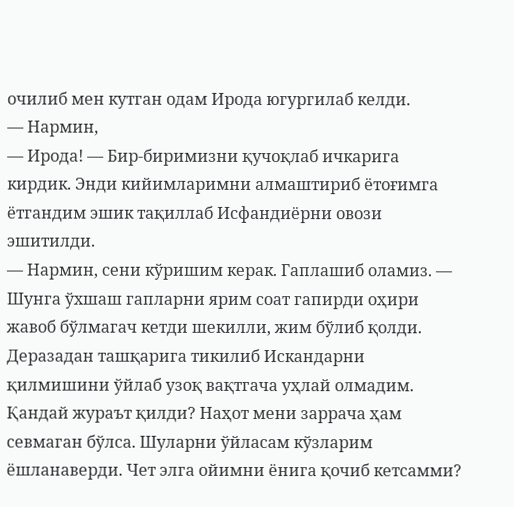очилиб мен кутган одам Ирода югургилаб келди.
— Нармин,
— Ирода! — Бир-биримизни қучоқлаб ичкарига кирдик. Энди кийимларимни алмаштириб ётоғимга ётгандим эшик тақиллаб Исфандиёрни овози эшитилди.
— Нармин, сени кўришим керак. Гаплашиб оламиз. — Шунга ўхшаш гапларни ярим соат гапирди оҳири жавоб бўлмагач кетди шекилли, жим бўлиб қолди. Деразадан ташқарига тикилиб Искандарни қилмишини ўйлаб узоқ вақтгача уҳлай олмадим. Қандай жураът қилди? Наҳот мени заррача ҳам севмаган бўлса. Шуларни ўйласам кўзларим ёшланаверди. Чет элга ойимни ёнига қочиб кетсамми?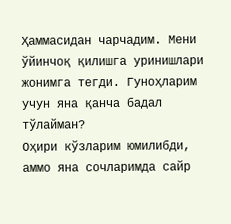Ҳаммасидан чарчадим. Мени ўйинчоқ қилишга уринишлари жонимга тегди. Гуноҳларим учун яна қанча бадал тўлайман?
Оҳири кўзларим юмилибди, аммо яна сочларимда сайр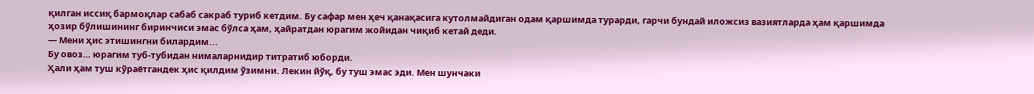қилган иссиқ бармоқлар сабаб сакраб туриб кетдим. Бу сафар мен ҳеч қанақасига кутолмайдиган одам қаршимда турарди, гарчи бундай иложсиз вазиятларда ҳам қаршимда ҳозир бўлишининг биринчиси эмас бўлса ҳам, ҳайратдан юрагим жойидан чиқиб кетай деди.
— Мени ҳис этишингни билардим...
Бу овоз… юрагим туб-тубидан нималарнидир титратиб юборди.
Ҳали ҳам туш кўраётгандек ҳис қилдим ўзимни. Лекин йўқ, бу туш эмас эди. Мен шунчаки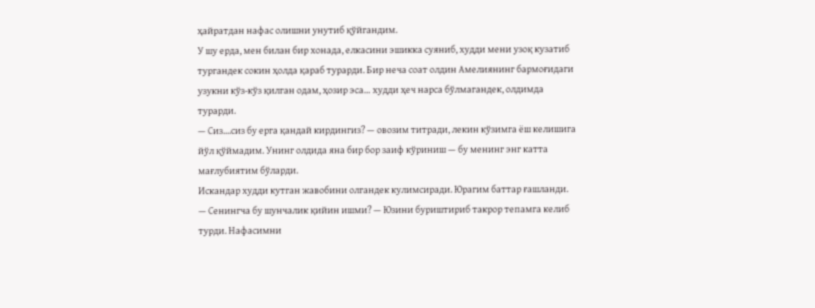ҳайратдан нафас олишни унутиб қўйгандим.
У шу ерда, мен билан бир хонада, елкасини эшикка суяниб, худди мени узоқ кузатиб тургандек сокин ҳолда қараб турарди. Бир неча соат олдин Амелиянинг бармоғидаги узукни кўз-кўз қилган одам, ҳозир эса… худди ҳеч нарса бўлмагандек, олдимда турарди.
— Сиз....сиз бу ерга қандай кирдингиз? — овозим титради, лекин кўзимга ёш келишига йўл қўймадим. Унинг олдида яна бир бор заиф кўриниш — бу менинг энг катта мағлубиятим бўларди.
Искандар худди кутган жавобини олгандек кулимсиради. Юрагим баттар ғашланди.
— Сенингча бу шунчалик қийин ишми? — Юзини буриштириб такрор тепамга келиб турди. Нафасимни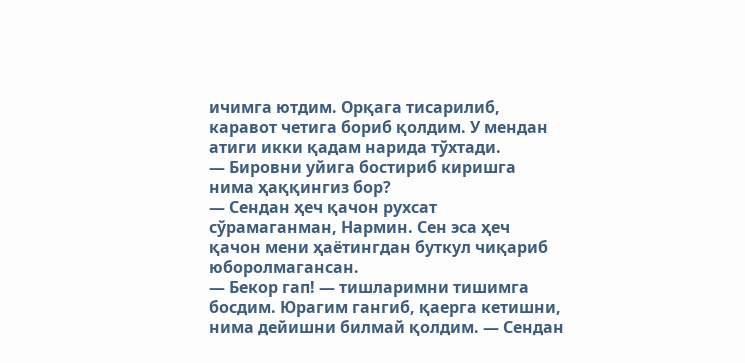ичимга ютдим. Орқага тисарилиб, каравот четига бориб қолдим. У мендан атиги икки қадам нарида тўхтади.
— Бировни уйига бостириб киришга нима ҳаққингиз бор?
— Сендан ҳеч қачон рухсат сўрамаганман, Нармин. Сен эса ҳеч қачон мени ҳаётингдан буткул чиқариб юборолмагансан.
— Бекор гап! — тишларимни тишимга босдим. Юрагим гангиб, қаерга кетишни, нима дейишни билмай қолдим. — Сендан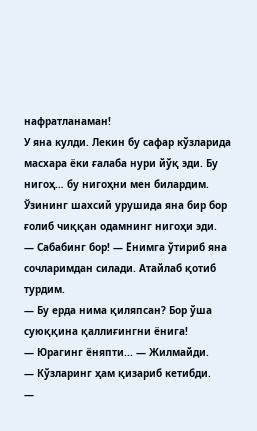нафратланаман!
У яна кулди. Лекин бу сафар кўзларида масхара ёки ғалаба нури йўқ эди. Бу нигоҳ… бу нигоҳни мен билардим. Ўзининг шахсий урушида яна бир бор ғолиб чиққан одамнинг нигоҳи эди.
— Сабабинг бор! — Ёнимга ўтириб яна сочларимдан силади. Атайлаб қотиб турдим.
— Бу ерда нима қиляпсан? Бор ўша суюққина қаллиғингни ёнига!
— Юрагинг ёняпти... — Жилмайди.
— Кўзларинг ҳам қизариб кетибди.
—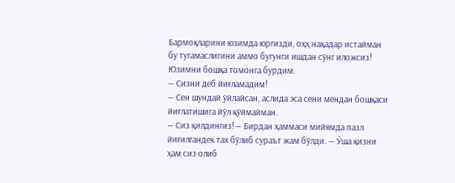Бармоқларини юзимда юргизди, оҳҳ нақадар истайман бу тугамаслигини аммо бугунги ишдан сўнг иложсиз! Юзимни бошқа томонга бурдим.
— Сизни деб йиғламадим!
— Сен шундай ўйлайсан, аслида эса сени мендан бошқаси йиғлатишига йўл қўймайман.
— Сиз қилдингиз! — Бирдан ҳаммаси мийямда пазл йиғилгандек тах бўлиб сураът жам бўлди. — Ўша қизни ҳам сиз олиб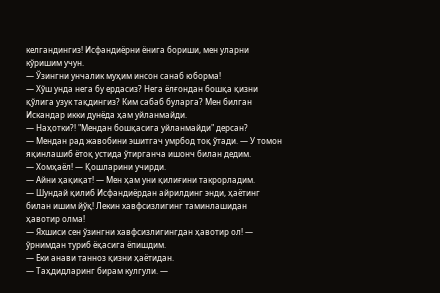келгандингиз! Исфандиёрни ёнига бориши, мен уларни кўришим учун.
— Ўзингни унчалик муҳим инсон санаб юборма!
— Хўш унда нега бу ердасиз? Нега ёлғондан бошқа қизни қўлига узук тақдингиз? Ким сабаб буларга? Мен билган Искандар икки дунёда ҳам уйланмайди.
— Наҳотки?! "Мендан бошқасига уйланмайди" дерсан?
— Мендан рад жавобини эшитгач умрбод тоқ ўтади. — У томон яқинлашиб ётоқ устида ўтирганча ишонч билан дедим.
— Хомҳаёл! — Қошларини учирди.
— Айни ҳақиқат! — Мен ҳам уни қилиғини такрорладим.
— Шундай қилиб Исфандиёрдан айрилдинг энди, ҳаётинг билан ишим йўқ! Лекин хавфсизлигинг таминлашидан ҳавотир олма!
— Яхшиси сен ўзингни хавфсизлигингдан ҳавотир ол! — ўрнимдан туриб ёқасига ёпишдим.
— Ёки анави танноз қизни ҳаётидан.
— Таҳдидларинг бирам кулгули. —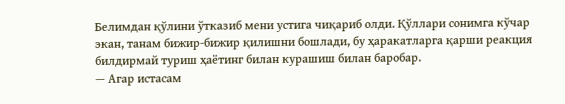Белимдан қўлини ўтказиб мени устига чиқариб олди. Қўллари сонимга кўчар экан, танам бижир-бижир қилишни бошлади, бу ҳаракатларга қарши реакция билдирмай туриш ҳаётинг билан курашиш билан баробар.
— Агар истасам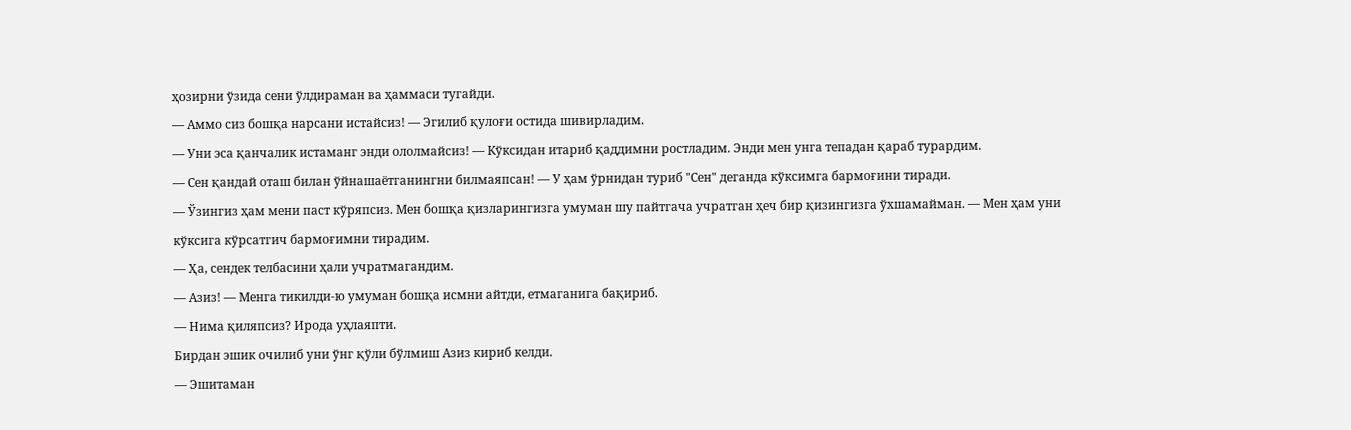ҳозирни ўзида сени ўлдираман ва ҳаммаси тугайди.
— Аммо сиз бошқа нарсани истайсиз! — Эгилиб қулоғи остида шивирладим.
— Уни эса қанчалик истаманг энди ололмайсиз! — Кўксидан итариб қаддимни ростладим. Энди мен унга тепадан қараб турардим.
— Сен қандай оташ билан ўйнашаётганингни билмаяпсан! — У ҳам ўрнидан туриб "Сен" деганда кўксимга бармоғини тиради.
— Ўзингиз ҳам мени паст кўряпсиз. Мен бошқа қизларингизга умуман шу пайтгача учратган ҳеч бир қизингизга ўхшамайман. — Мен ҳам уни кўксига кўрсатгич бармоғимни тирадим.
— Ҳа, сендек телбасини ҳали учратмагандим.
— Азиз! — Менга тикилди-ю умуман бошқа исмни айтди, етмаганига бақириб.
— Нима қиляпсиз? Ирода уҳлаяпти.
Бирдан эшик очилиб уни ўнг қўли бўлмиш Азиз кириб келди.
— Эшитаман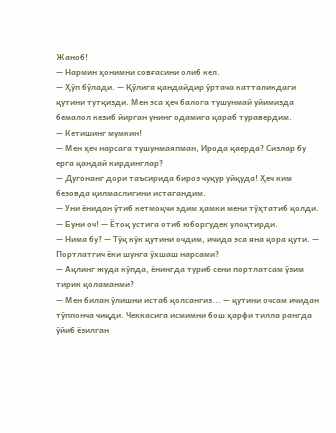Жаноб!
— Нармин ҳонимни совғасини олиб кел.
— Ҳўп бўлади. — Қўлига қандайдир ўртача катталикдаги қутини тутқизди. Мен эса ҳеч балога тушунмай уйимизда бемалол кезиб йирган унинг одамига қараб туравердим.
— Кетишинг мумкин!
— Мен ҳеч нарсага тушунмаяпман, Ирода қаерда? Сизлар бу ерга қандай кирдинглар?
— Дугонанг дори таъсирида бироз чуқур уйқуда! Ҳеч ким безовда қилмаслигини истагандим.
— Уни ёнидан ўтиб кетмоқчи эдим ҳамки мени тўҳтатиб қолди.
— Буни оч! — Ётоқ устига отиб юборгудек улоқтирди.
— Нима бу? — Тўқ кўк қутини очдим, ичида эса яна қора қути. — Портлатгич ёки шунга ўхшаш нарсами?
— Ақлинг жуда кўпда, ёнингда туриб сени портлатсам ўзим тирик қоламанми?
— Мен билан ўлишни истаб қолсангиз... — қутини очсам ичидан тўппонча чиқди. Чеккасига исмимни бош ҳарфи тилла рангда ўйиб ёзилган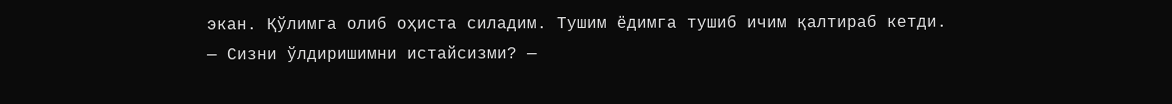экан. Қўлимга олиб оҳиста силадим. Тушим ёдимга тушиб ичим қалтираб кетди.
— Сизни ўлдиришимни истайсизми? —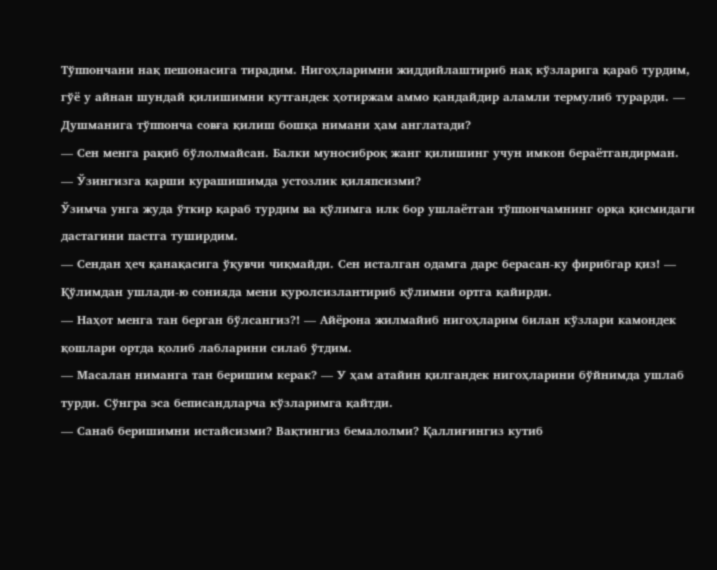Тўппончани нақ пешонасига тирадим. Нигоҳларимни жиддийлаштириб нақ кўзларига қараб турдим, гўё у айнан шундай қилишимни кутгандек ҳотиржам аммо қандайдир аламли термулиб турарди. — Душманига тўппонча совға қилиш бошқа нимани ҳам англатади?
— Сен менга рақиб бўлолмайсан. Балки муносиброқ жанг қилишинг учун имкон бераётгандирман.
— Ўзингизга қарши курашишимда устозлик қиляпсизми?
Ўзимча унга жуда ўткир қараб турдим ва қўлимга илк бор ушлаётган тўппончамнинг орқа қисмидаги дастагини пастга туширдим.
— Сендан ҳеч қанақасига ўқувчи чиқмайди. Сен исталган одамга дарс берасан-ку фирибгар қиз! — Қўлимдан ушлади-ю сонияда мени қуролсизлантириб қўлимни ортга қайирди.
— Наҳот менга тан берган бўлсангиз?! — Айёрона жилмайиб нигоҳларим билан кўзлари камондек қошлари ортда қолиб лабларини силаб ўтдим.
— Масалан ниманга тан беришим керак? — У ҳам атайин қилгандек нигоҳларини бўйнимда ушлаб турди. Сўнгра эса беписандларча кўзларимга қайтди.
— Санаб беришимни истайсизми? Вақтингиз бемалолми? Қаллиғингиз кутиб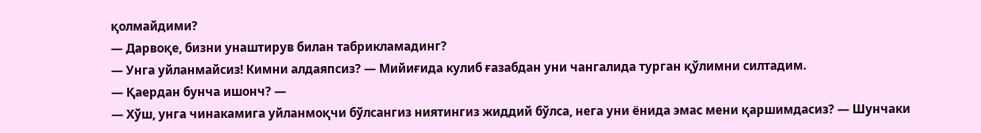қолмайдими?
— Дарвоқе, бизни унаштирув билан табрикламадинг?
— Унга уйланмайсиз! Кимни алдаяпсиз? — Мийиғида кулиб ғазабдан уни чангалида турган қўлимни силтадим.
— Қаердан бунча ишонч? —
— Хўш, унга чинакамига уйланмоқчи бўлсангиз ниятингиз жиддий бўлса, нега уни ёнида эмас мени қаршимдасиз? — Шунчаки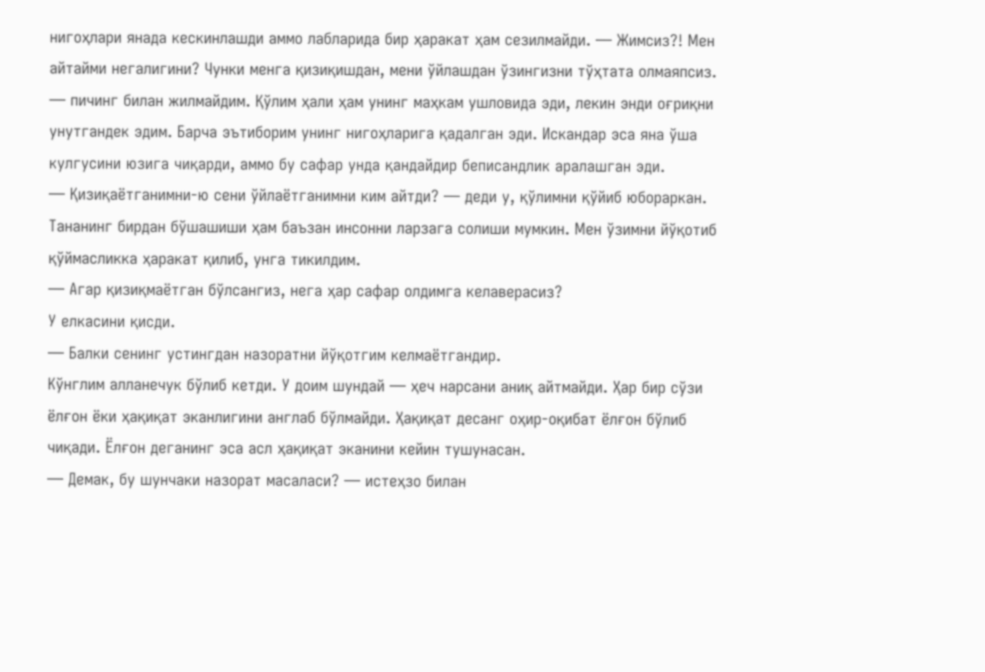нигоҳлари янада кескинлашди аммо лабларида бир ҳаракат ҳам сезилмайди. — Жимсиз?! Мен айтайми негалигини? Чунки менга қизиқишдан, мени ўйлашдан ўзингизни тўҳтата олмаяпсиз. — пичинг билан жилмайдим. Қўлим ҳали ҳам унинг маҳкам ушловида эди, лекин энди оғриқни унутгандек эдим. Барча эътиборим унинг нигоҳларига қадалган эди. Искандар эса яна ўша кулгусини юзига чиқарди, аммо бу сафар унда қандайдир беписандлик аралашган эди.
— Қизиқаётганимни-ю сени ўйлаётганимни ким айтди? — деди у, қўлимни қўйиб юбораркан.
Тананинг бирдан бўшашиши ҳам баъзан инсонни ларзага солиши мумкин. Мен ўзимни йўқотиб қўймасликка ҳаракат қилиб, унга тикилдим.
— Агар қизиқмаётган бўлсангиз, нега ҳар сафар олдимга келаверасиз?
У елкасини қисди.
— Балки сенинг устингдан назоратни йўқотгим келмаётгандир.
Кўнглим алланечук бўлиб кетди. У доим шундай — ҳеч нарсани аниқ айтмайди. Ҳар бир сўзи ёлғон ёки ҳақиқат эканлигини англаб бўлмайди. Ҳақиқат десанг оҳир-оқибат ёлғон бўлиб чиқади. Ёлғон деганинг эса асл ҳақиқат эканини кейин тушунасан.
— Демак, бу шунчаки назорат масаласи? — истеҳзо билан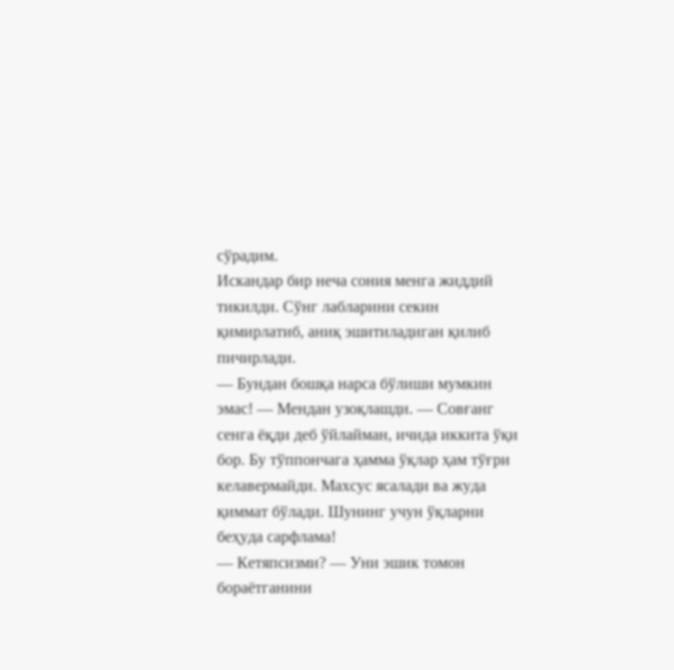сўрадим.
Искандар бир неча сония менга жиддий тикилди. Сўнг лабларини секин қимирлатиб, аниқ эшитиладиган қилиб пичирлади.
— Бундан бошқа нарса бўлиши мумкин эмас! — Мендан узоқлашди. — Совғанг сенга ёқди деб ўйлайман, ичида иккита ўқи бор. Бу тўппончага ҳамма ўқлар ҳам тўғри келавермайди. Махсус ясалади ва жуда қиммат бўлади. Шунинг учун ўқларни беҳуда сарфлама!
— Кетяпсизми? — Уни эшик томон бораётганини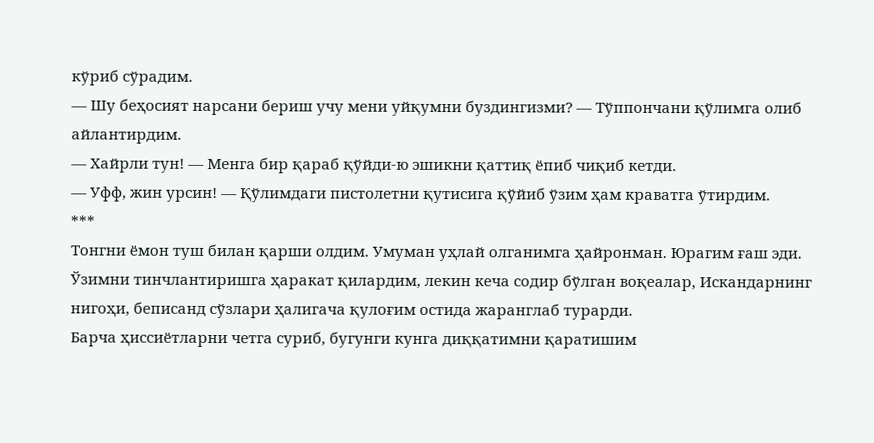кўриб сўрадим.
— Шу беҳосият нарсани бериш учу мени уйқумни буздингизми? — Тўппончани қўлимга олиб айлантирдим.
— Хайрли тун! — Менга бир қараб қўйди-ю эшикни қаттиқ ёпиб чиқиб кетди.
— Уфф, жин урсин! — Қўлимдаги пистолетни қутисига қўйиб ўзим ҳам краватга ўтирдим.
***
Тонгни ёмон туш билан қарши олдим. Умуман уҳлай олганимга ҳайронман. Юрагим ғаш эди. Ўзимни тинчлантиришга ҳаракат қилардим, лекин кеча содир бўлган воқеалар, Искандарнинг нигоҳи, беписанд сўзлари ҳалигача қулоғим остида жаранглаб турарди.
Барча ҳиссиётларни четга суриб, бугунги кунга диққатимни қаратишим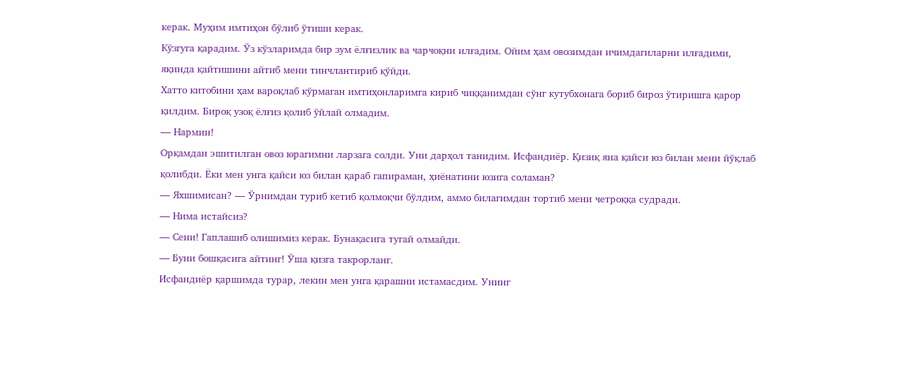керак. Муҳим имтиҳон бўлиб ўтиши керак.
Кўзгуга қарадим. Ўз кўзларимда бир зум ёлғизлик ва чарчоқни илғадим. Ойим ҳам овозимдан ичимдагиларни илғадими, яқинда қайтишини айтиб мени тинчлантириб қўйди.
Хатто китобини ҳам вароқлаб кўрмаган имтиҳонларимга кириб чиққанимдан сўнг кутубхонага бориб бироз ўтиришга қарор қилдим. Бироқ узоқ ёлғиз қолиб ўйлай олмадим.
— Нармин!
Орқамдан эшитилган овоз юрагимни ларзага солди. Уни дарҳол танидим. Исфандиёр. Қизиқ яна қайси юз билан мени йўқлаб қолибди. Ёки мен унга қайси юз билан қараб гапираман, ҳиёнатини юзига соламан?
— Яхшимисан? — Ўрнимдан туриб кетиб қолмоқчи бўлдим, аммо билагимдан тортиб мени четроққа судради.
— Нима истайсиз?
— Сени! Гаплашиб олишимиз керак. Бунақасига тугай олмайди.
— Буни бошқасига айтинг! Ўша қизга такрорланг.
Исфандиёр қаршимда турар, лекин мен унга қарашни истамасдим. Унинг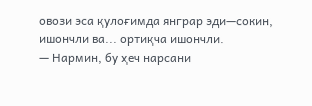овози эса қулоғимда янграр эди—сокин, ишончли ва... ортиқча ишончли.
— Нармин, бу ҳеч нарсани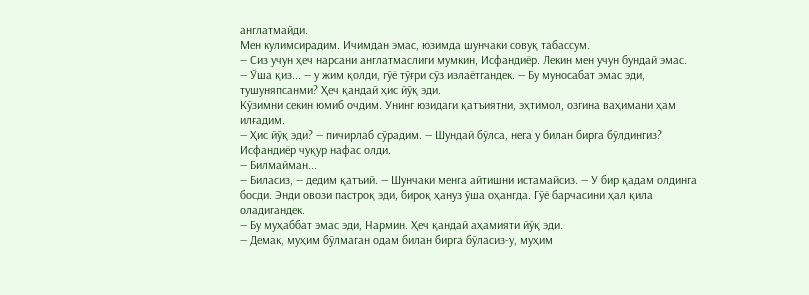англатмайди.
Мен кулимсирадим. Ичимдан эмас, юзимда шунчаки совуқ табассум.
— Сиз учун ҳеч нарсани англатмаслиги мумкин, Исфандиёр. Лекин мен учун бундай эмас.
— Ўша қиз... — у жим қолди, гўё тўғри сўз излаётгандек. — Бу муносабат эмас эди, тушуняпсанми? Ҳеч қандай ҳис йўқ эди.
Кўзимни секин юмиб очдим. Унинг юзидаги қатъиятни, эҳтимол, озгина ваҳимани ҳам илғадим.
— Ҳис йўқ эди? — пичирлаб сўрадим. — Шундай бўлса, нега у билан бирга бўлдингиз?
Исфандиёр чуқур нафас олди.
— Билмайман...
— Биласиз, — дедим қатъий. — Шунчаки менга айтишни истамайсиз. — У бир қадам олдинга босди. Энди овози пастроқ эди, бироқ ҳануз ўша оҳангда. Гўё барчасини ҳал қила оладигандек.
— Бу муҳаббат эмас эди, Нармин. Ҳеч қандай аҳамияти йўқ эди.
— Демак, муҳим бўлмаган одам билан бирга бўласиз-у, муҳим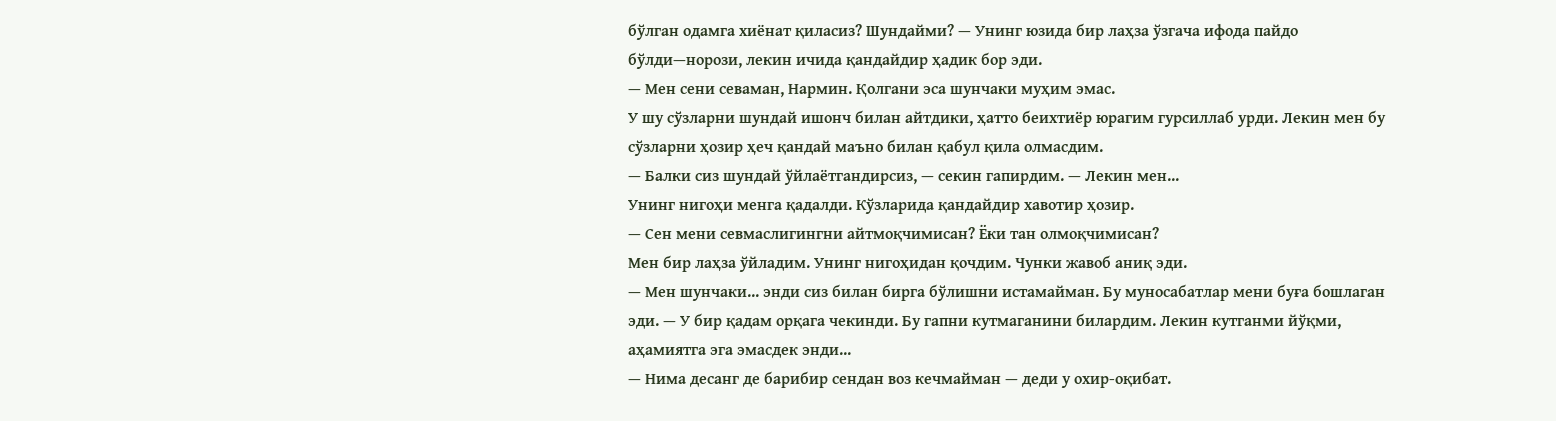бўлган одамга хиёнат қиласиз? Шундайми? — Унинг юзида бир лаҳза ўзгача ифода пайдо бўлди—норози, лекин ичида қандайдир ҳадик бор эди.
— Мен сени севаман, Нармин. Қолгани эса шунчаки муҳим эмас.
У шу сўзларни шундай ишонч билан айтдики, ҳатто беихтиёр юрагим гурсиллаб урди. Лекин мен бу сўзларни ҳозир ҳеч қандай маъно билан қабул қила олмасдим.
— Балки сиз шундай ўйлаётгандирсиз, — секин гапирдим. — Лекин мен...
Унинг нигоҳи менга қадалди. Кўзларида қандайдир хавотир ҳозир.
— Сен мени севмаслигингни айтмоқчимисан? Ёки тан олмоқчимисан?
Мен бир лаҳза ўйладим. Унинг нигоҳидан қочдим. Чунки жавоб аниқ эди.
— Мен шунчаки... энди сиз билан бирга бўлишни истамайман. Бу муносабатлар мени буға бошлаган эди. — У бир қадам орқага чекинди. Бу гапни кутмаганини билардим. Лекин кутганми йўқми, аҳамиятга эга эмасдек энди...
— Нима десанг де барибир сендан воз кечмайман — деди у охир-оқибат.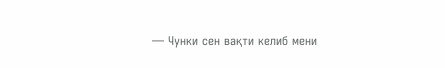— Чунки сен вақти келиб мени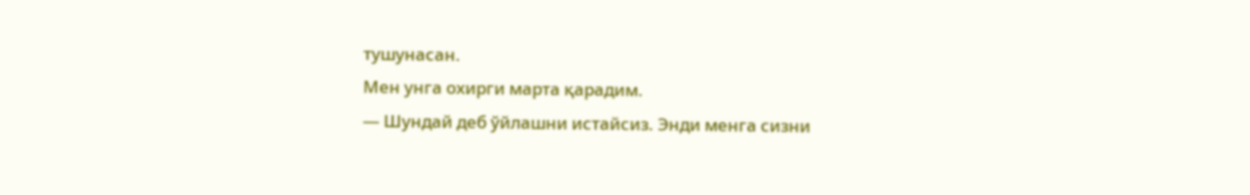тушунасан.
Мен унга охирги марта қарадим.
— Шундай деб ўйлашни истайсиз. Энди менга сизни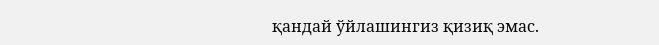қандай ўйлашингиз қизиқ эмас.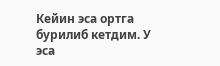Кейин эса ортга бурилиб кетдим. У эса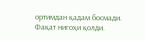ортимдан қадам босмади. Фақат нигоҳи қолди.